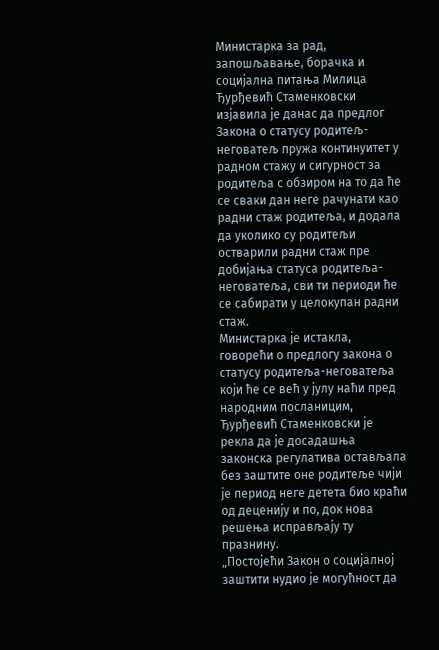Министарка за рад, запошљавање, борачка и социјална питања Милица Ђурђевић Стаменковски изјавила је данас да предлог Закона о статусу родитељ-неговатељ пружа континуитет у радном стажу и сигурност за родитеља с обзиром на то да ће се сваки дан неге рачунати као радни стаж родитеља, и додала да уколико су родитељи остварили радни стаж пре добијања статуса родитеља-неговатеља, сви ти периоди ће се сабирати у целокупан радни стаж.
Министарка је истакла, говорећи о предлогу закона о статусу родитеља-неговатеља који ће се већ у јулу наћи пред народним посланицим, Ђурђевић Стаменковски је рекла да је досадашња законска регулатива остављала без заштите оне родитеље чији је период неге детета био краћи од деценију и по, док нова решења исправљају ту празнину.
„Постојећи Закон о социјалној заштити нудио је могућност да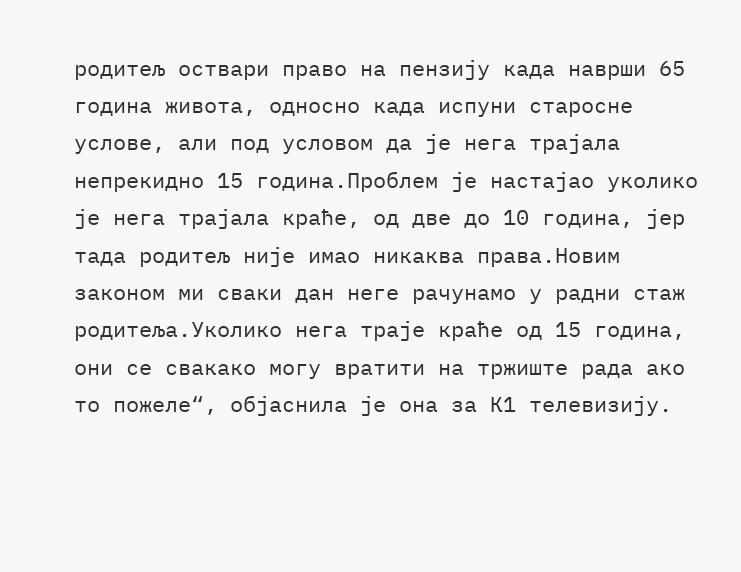родитељ оствари право на пензију када наврши 65 година живота, односно када испуни старосне услове, али под условом да је нега трајала непрекидно 15 година.Проблем је настајао уколико је нега трајала краће, од две до 10 година, јер тада родитељ није имао никаква права.Новим законом ми сваки дан неге рачунамо у радни стаж родитеља.Уколико нега траје краће од 15 година, они се свакако могу вратити на тржиште рада ако то пожеле“, објаснила је она за К1 телевизију.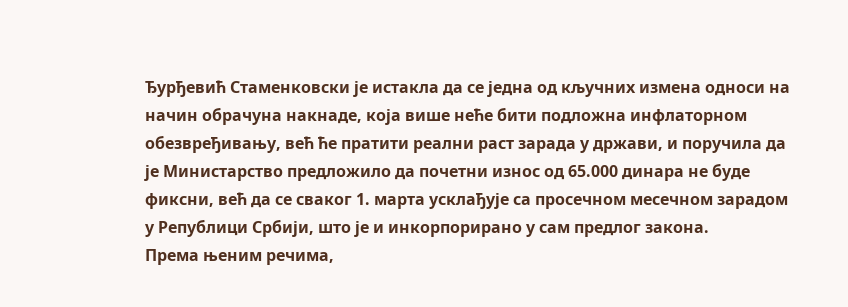Ђурђевић Стаменковски је истакла да се једна од кључних измена односи на начин обрачуна накнаде, која више неће бити подложна инфлаторном обезвређивању, већ ће пратити реални раст зарада у држави, и поручила да је Министарство предложило да почетни износ од 65.000 динара не буде фиксни, већ да се сваког 1. марта усклађује са просечном месечном зарадом у Републици Србији, што је и инкорпорирано у сам предлог закона.
Према њеним речима,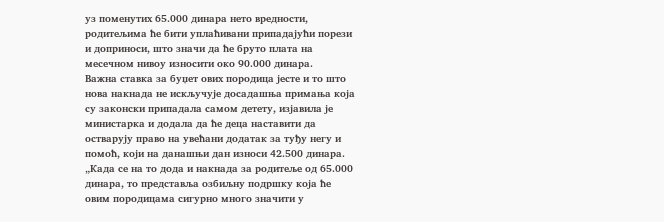уз поменутих 65.000 динара нето вредности, родитељима ће бити уплаћивани припадајући порези и доприноси, што значи да ће бруто плата на месечном нивоу износити око 90.000 динара.
Важна ставка за буџет ових породица јесте и то што нова накнада не искључује досадашња примања која су законски припадала самом детету, изјавила је министарка и додала да ће деца наставити да остварују право на увећани додатак за туђу негу и помоћ, који на данашњи дан износи 42.500 динара.
„Када се на то дода и накнада за родитеље од 65.000 динара, то представља озбиљну подршку која ће овим породицама сигурно много значити у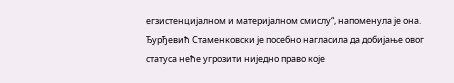егзистенцијалном и материјалном смислу“, напоменула је она.
Ђурђевић Стаменковски је посебно нагласила да добијање овог статуса неће угрозити ниједно право које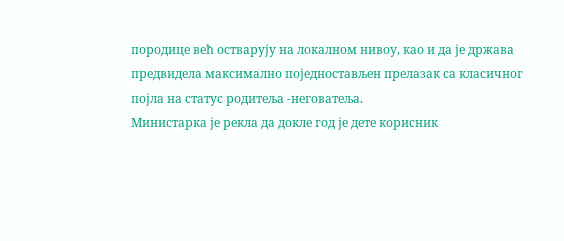породице већ остварују на локалном нивоу, као и да је држава предвидела максимално поједностављен прелазак са класичног појла на статус родитеља -неговатеља.
Министарка је рекла да докле год је дете корисник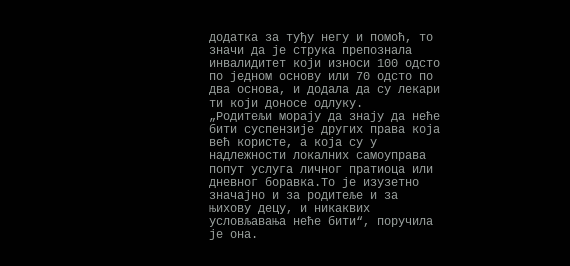додатка за туђу негу и помоћ, то значи да је струка препознала инвалидитет који износи 100 одсто по једном основу или 70 одсто по два основа, и додала да су лекари ти који доносе одлуку.
„Родитељи морају да знају да неће бити суспензије других права која већ користе, а која су у надлежности локалних самоуправа попут услуга личног пратиоца или дневног боравка.То је изузетно значајно и за родитеље и за њихову децу, и никаквих условљавања неће бити“, поручила је она.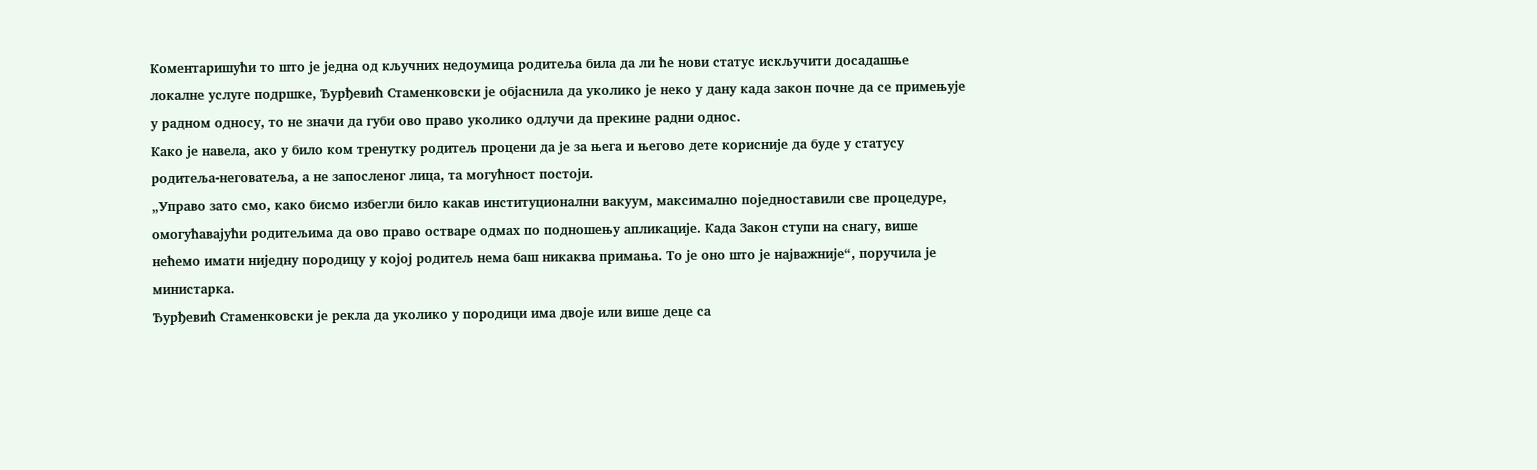Коментаришући то што је једна од кључних недоумица родитеља била да ли ће нови статус искључити досадашње локалне услуге подршке, Ђурђевић Стаменковски је објаснила да уколико је неко у дану када закон почне да се примењује у радном односу, то не значи да губи ово право уколико одлучи да прекине радни однос.
Како је навела, ако у било ком тренутку родитељ процени да је за њега и његово дете корисније да буде у статусу родитеља-неговатеља, а не запосленог лица, та могућност постоји.
„Управо зато смо, како бисмо избегли било какав институционални вакуум, максимално поједноставили све процедуре, омогућавајући родитељима да ово право остваре одмах по подношењу апликације. Када Закон ступи на снагу, више нећемо имати ниједну породицу у којој родитељ нема баш никаква примања. То је оно што је најважније“, поручила је министарка.
Ђурђевић Стаменковски је рекла да уколико у породици има двоје или више деце са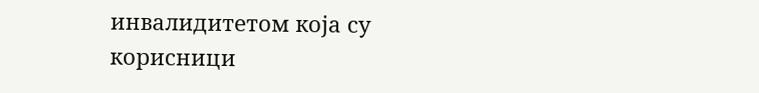инвалидитетом која су корисници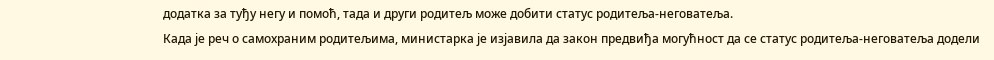додатка за туђу негу и помоћ, тада и други родитељ може добити статус родитеља-неговатеља.
Када је реч о самохраним родитељима, министарка је изјавила да закон предвиђа могућност да се статус родитеља-неговатеља додели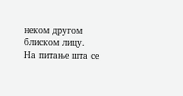неком другом блиском лицу.
На питање шта се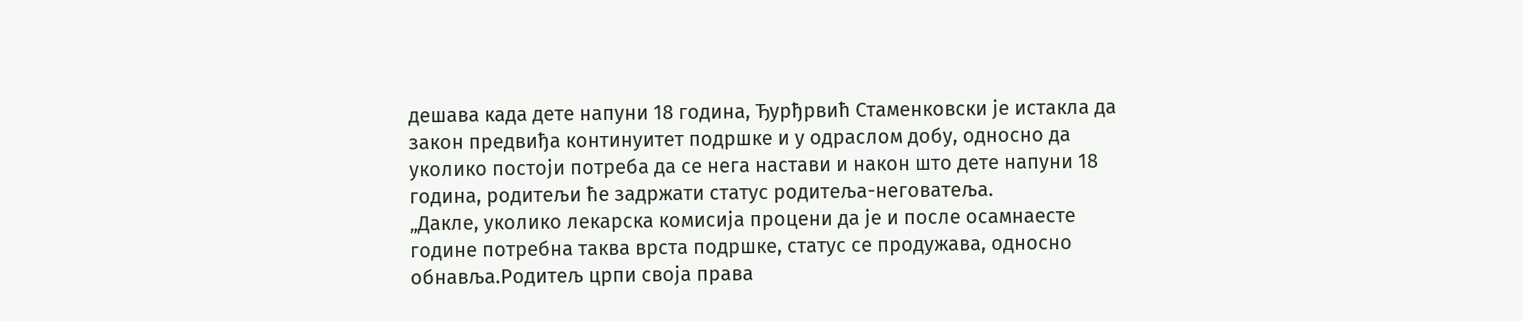дешава када дете напуни 18 година, Ђурђрвић Стаменковски је истакла да закон предвиђа континуитет подршке и у одраслом добу, односно да уколико постоји потреба да се нега настави и након што дете напуни 18 година, родитељи ће задржати статус родитеља-неговатеља.
„Дакле, уколико лекарска комисија процени да је и после осамнаесте године потребна таква врста подршке, статус се продужава, односно обнавља.Родитељ црпи своја права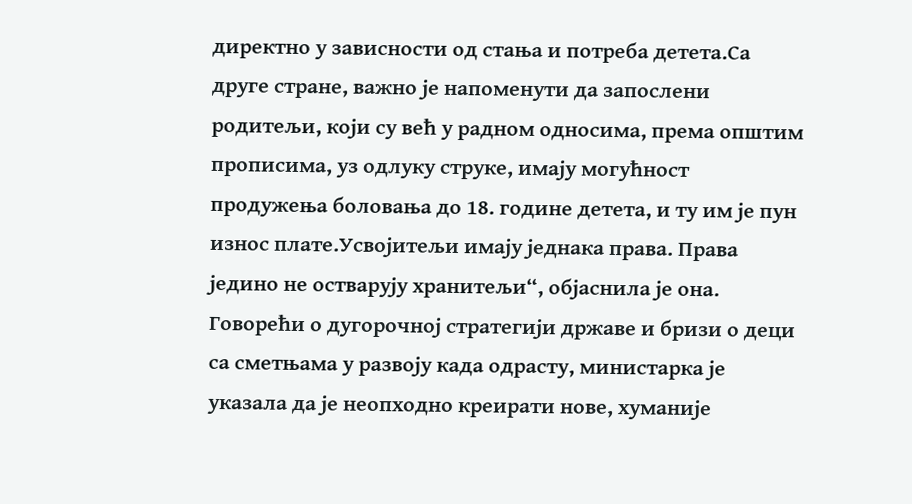директно у зависности од стања и потреба детета.Са друге стране, важно је напоменути да запослени родитељи, који су већ у радном односима, према општим прописима, уз одлуку струке, имају могућност продужења боловања до 18. године детета, и ту им је пун износ плате.Усвојитељи имају једнака права. Права једино не остварују хранитељи“, објаснила је она.
Говорећи о дугорочној стратегији државе и бризи о деци са сметњама у развоју када одрасту, министарка је указала да је неопходно креирати нове, хуманије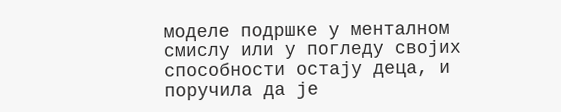моделе подршке у менталном смислу или у погледу својих способности остају деца, и поручила да је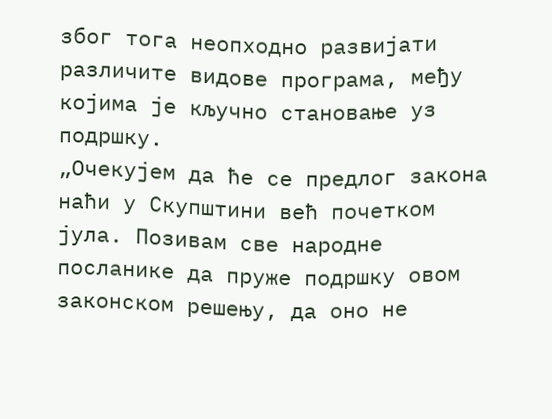због тога неопходно развијати различите видове програма, међу којима је кључно становање уз подршку.
„Очекујем да ће се предлог закона наћи у Скупштини већ почетком јула. Позивам све народне посланике да пруже подршку овом законском решењу, да оно не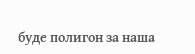буде полигон за наша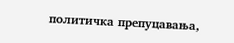политичка препуцавања,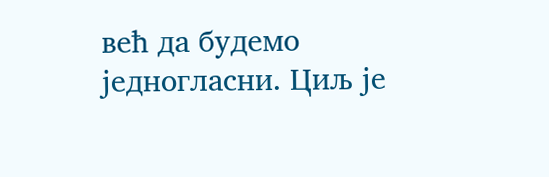већ да будемо једногласни. Циљ је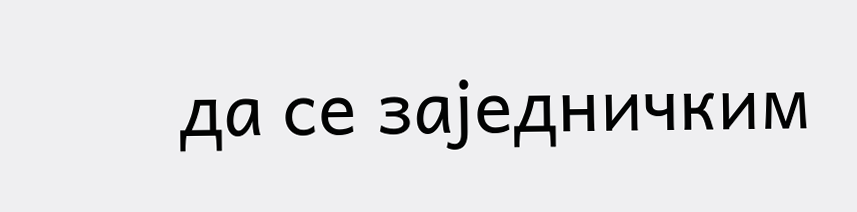да се заједничким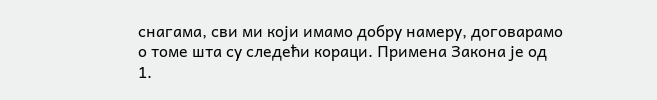снагама, сви ми који имамо добру намеру, договарамо о томе шта су следећи кораци. Примена Закона је од 1.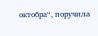октобра“, поручила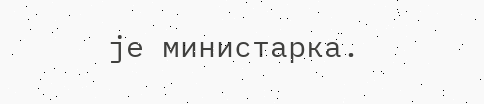је министарка.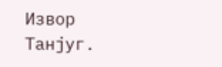Извор Танјуг.